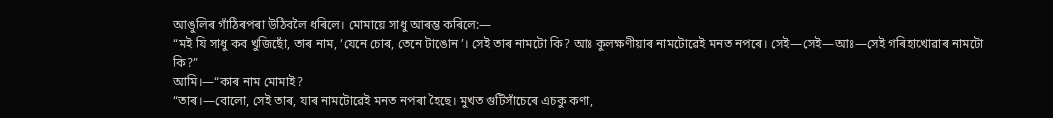আঙুলিৰ গাঁঠিৰপৰা উঠিবলৈ ধৰিলে। মোমায়ে সাধু আৰম্ভ কৰিলে:—
“মই যি সাধু কব খুজিছোঁ, তাৰ নাম, ‘যেনে চোৰ, তেনে টাঙোন’। সেই তাৰ নামটো কি? আঃ কুলক্ষণীয়াৰ নামটোৱেই মনত নপৰে। সেই—সেই—আঃ—সেই গৰিহাখোৱাৰ নামটো কি?”
আমি।—“কাৰ নাম মোমাই?
“তাৰ।—বোলো, সেই তাৰ, যাৰ নামটোৱেই মনত নপৰা হৈছে। মুখত গুটিসাঁচেৰে এচকু কণা,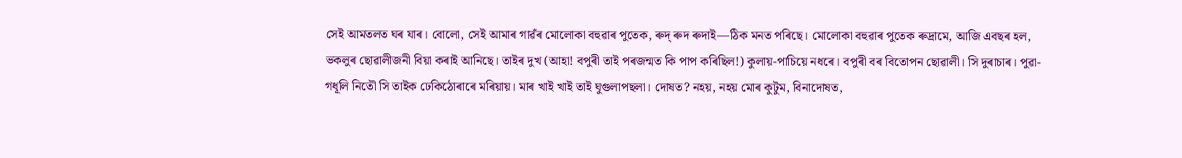সেই আমতলত ঘৰ যাৰ। বোলো, সেই আমাৰ গাৱঁৰ মোলোকা বহুৱাৰ পুতেক, ৰুদ্ ৰুদ ৰুদাই—ঠিক মনত পৰিছে। মোলোকা বহুৱাৰ পুতেক ৰুদ্ৰামে, আজি এবছৰ হল, ভকলুৰ ছোৱালীজনী বিয়া কৰাই আনিছে। তাইৰ দুখ (আহা! বপুৰী তাই পৰজন্মত কি পাপ কৰিছিল!) কুলায়-পাচিয়ে নধৰে। বপুৰী বৰ বিতোপন ছোৱালী। সি দুৰাচাৰ। পুৱা-গধূলি নিতৌ সি তাইক ঢেকিঠোৰাৰে মৰিয়ায়। মাৰ খাই খাই তাই ঘুগুলাপছলা। দোষত? নহয়, নহয় মোৰ কুটুম, বিনাদোষত,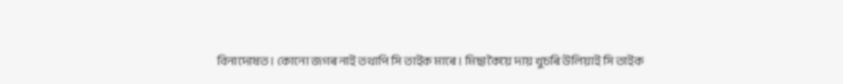বিনাদোষত। কোনো জগৰ নাই তথাপি সি তাইক মাৰে। মিছাকৈয়ে দায় খুচৰি উলিয়াই সি তাইক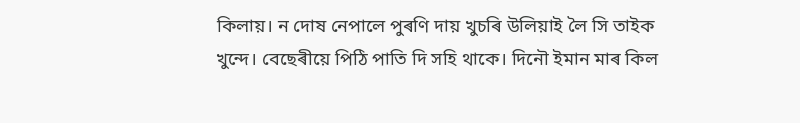কিলায়। ন দোষ নেপালে পুৰণি দায় খুচৰি উলিয়াই লৈ সি তাইক খুন্দে। বেছেৰীয়ে পিঠি পাতি দি সহি থাকে। দিনৌ ইমান মাৰ কিল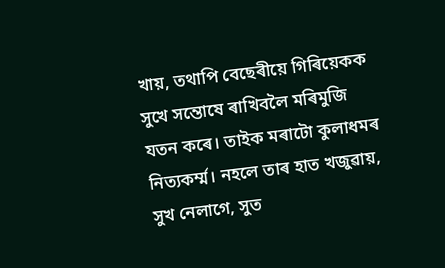খায়, তথাপি বেছেৰীয়ে গিৰিয়েকক সুখে সন্তোষে ৰাখিবলৈ মৰিমুজি যতন কৰে। তাইক মৰাটো কুলাধমৰ নিত্যকৰ্ম্ম। নহলে তাৰ হাত খজুৱায়, সুখ নেলাগে, সুত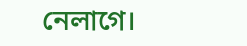নেলাগে।